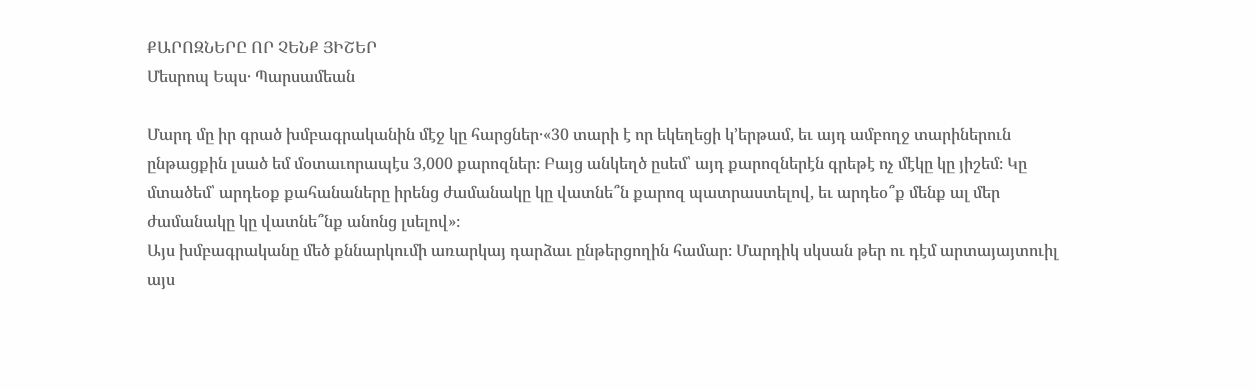ՔԱՐՈԶՆԵՐԸ ՈՐ ՉԵՆՔ ՅԻՇԵՐ
Մեսրոպ Եպս․ Պարսամեան

Մարդ մը իր գրած խմբագրականին մէջ կը հարցներ․«30 տարի է որ եկեղեցի կ’երթամ, եւ այդ ամբողջ տարիներուն ընթացքին լսած եմ մօտաւորապէս 3,000 քարոզներ։ Բայց անկեղծ ըսեմ՝ այդ քարոզներէն գրեթէ ոչ մէկը կը յիշեմ։ Կը մտածեմ՝ արդեօք քահանաները իրենց ժամանակը կը վատնե՞ն քարոզ պատրաստելով, եւ արդեօ՞ք մենք ալ մեր ժամանակը կը վատնե՞նք անոնց լսելով»։
Այս խմբագրականը մեծ քննարկումի առարկայ դարձաւ ընթերցողին համար։ Մարդիկ սկսան թեր ու դէմ արտայայտուիլ այս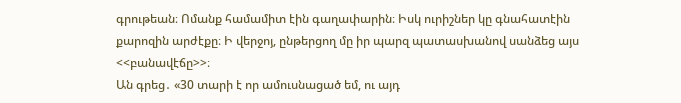գրութեան։ Ոմանք համամիտ էին գաղափարին։ Իսկ ուրիշներ կը գնահատէին քարոզին արժէքը։ Ի վերջոյ, ընթերցող մը իր պարզ պատասխանով սանձեց այս <<բանավէճը>>։
Ան գրեց․ «30 տարի է որ ամուսնացած եմ, ու այդ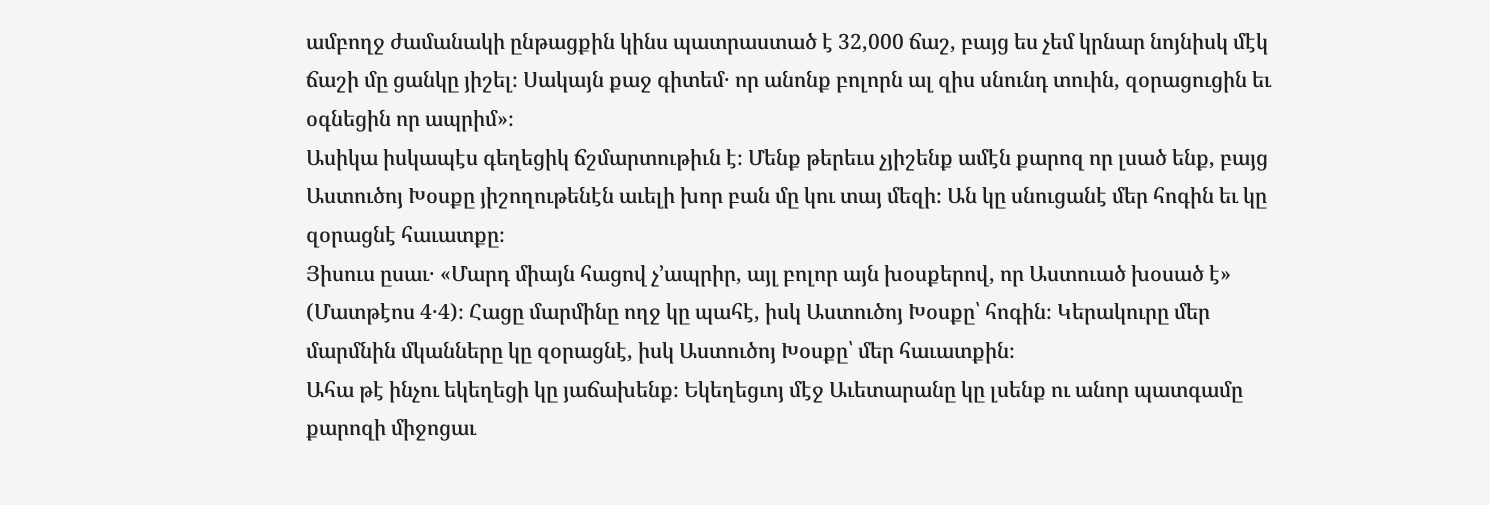ամբողջ ժամանակի ընթացքին կինս պատրաստած է 32,000 ճաշ, բայց ես չեմ կրնար նոյնիսկ մէկ ճաշի մը ցանկը յիշել։ Սակայն քաջ գիտեմ․ որ անոնք բոլորն ալ զիս սնունդ տուին, զօրացուցին եւ օգնեցին որ ապրիմ»։
Ասիկա իսկապէս գեղեցիկ ճշմարտութիւն է։ Մենք թերեւս չյիշենք ամէն քարոզ որ լսած ենք, բայց Աստուծոյ Խօսքը յիշողութենէն աւելի խոր բան մը կու տայ մեզի։ Ան կը սնուցանէ մեր հոգին եւ կը զօրացնէ հաւատքը։
Յիսուս ըսաւ․ «Մարդ միայն հացով չ’ապրիր, այլ բոլոր այն խօսքերով, որ Աստուած խօսած է» (Մատթէոս 4․4)։ Հացը մարմինը ողջ կը պահէ, իսկ Աստուծոյ Խօսքը՝ հոգին։ Կերակուրը մեր մարմնին մկանները կը զօրացնէ, իսկ Աստուծոյ Խօսքը՝ մեր հաւատքին։
Ահա թէ ինչու եկեղեցի կը յաճախենք։ Եկեղեցւոյ մէջ Աւետարանը կը լսենք ու անոր պատգամը քարոզի միջոցաւ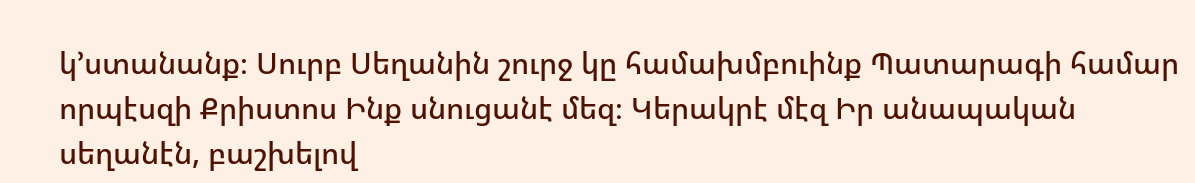կ’ստանանք։ Սուրբ Սեղանին շուրջ կը համախմբուինք Պատարագի համար որպէսզի Քրիստոս Ինք սնուցանէ մեզ։ Կերակրէ մէզ Իր անապական սեղանէն, բաշխելով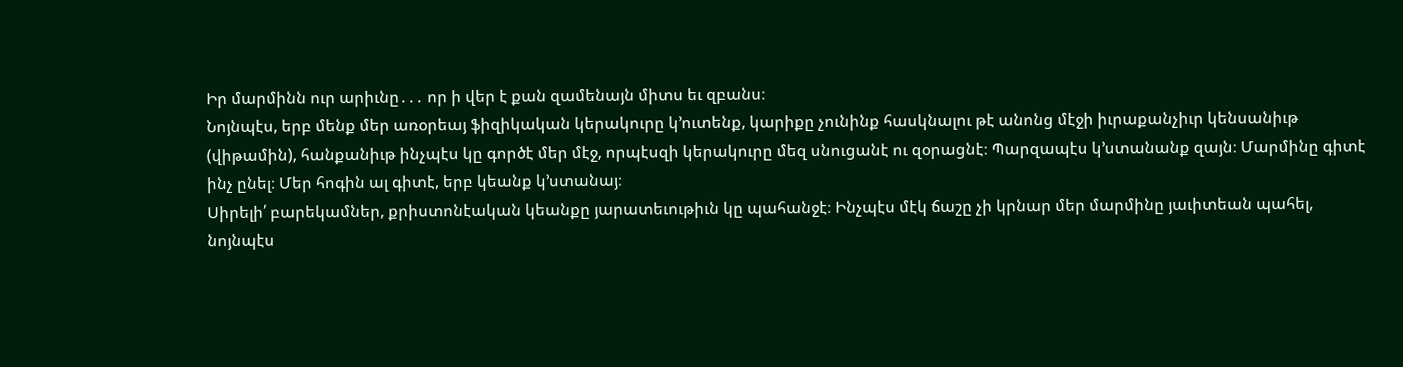Իր մարմինն ուր արիւնը․․․ որ ի վեր է քան զամենայն միտս եւ զբանս։
Նոյնպէս, երբ մենք մեր առօրեայ ֆիզիկական կերակուրը կ’ուտենք, կարիքը չունինք հասկնալու թէ անոնց մէջի իւրաքանչիւր կենսանիւթ (վիթամին), հանքանիւթ ինչպէս կը գործէ մեր մէջ, որպէսզի կերակուրը մեզ սնուցանէ ու զօրացնէ։ Պարզապէս կ’ստանանք զայն։ Մարմինը գիտէ ինչ ընել։ Մեր հոգին ալ գիտէ, երբ կեանք կ’ստանայ։
Սիրելի՛ բարեկամներ, քրիստոնէական կեանքը յարատեւութիւն կը պահանջէ։ Ինչպէս մէկ ճաշը չի կրնար մեր մարմինը յաւիտեան պահել, նոյնպէս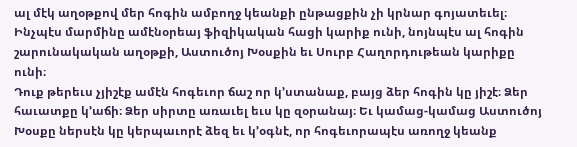ալ մէկ աղօթքով մեր հոգին ամբողջ կեանքի ընթացքին չի կրնար գոյատեւել։ Ինչպէս մարմինը ամէնօրեայ ֆիզիկական հացի կարիք ունի, նոյնպէս ալ հոգին շարունակական աղօթքի, Աստուծոյ Խօսքին եւ Սուրբ Հաղորդութեան կարիքը ունի։
Դուք թերեւս չյիշէք ամէն հոգեւոր ճաշ որ կ’ստանաք, բայց ձեր հոգին կը յիշէ։ Ձեր հաւատքը կ’աճի։ Ձեր սիրտը առաւել եւս կը զօրանայ։ Եւ կամաց-կամաց Աստուծոյ Խօսքը ներսէն կը կերպաւորէ ձեզ եւ կ’օգնէ, որ հոգեւորապէս առողջ կեանք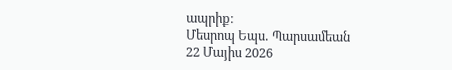ապրիք։
Մեսրոպ Եպս․ Պարսամեան
22 Մայիս 2026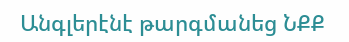Անգլերէնէ թարգմանեց ՆՔՔ